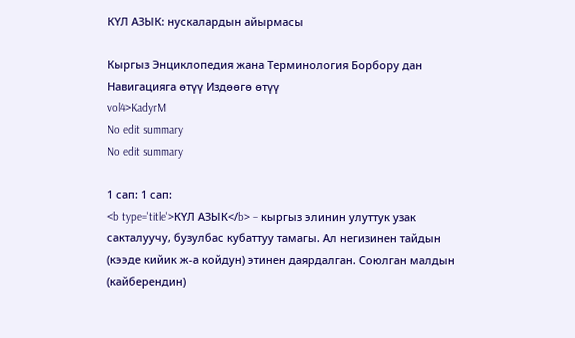КҮЛ АЗЫК: нускалардын айырмасы

Кыргыз Энциклопедия жана Терминология Борбору дан
Навигацияга өтүү Издөөгө өтүү
vol4>KadyrM
No edit summary
No edit summary

1 сап: 1 сап:
<b type='title'>КҮЛ АЗЫК</b> – кыргыз элинин улуттук узак сакталуучу, бузулбас кубаттуу тамагы. Ал негизинен тайдын (кээде кийик ж-а койдун) этинен даярдалган. Союлган малдын (кайберендин)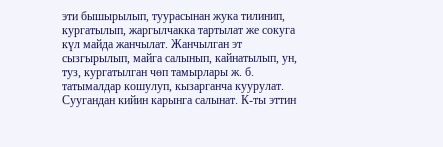эти бышырылып, туурасынан жука тилинип, кургатылып, жаргылчакка тартылат же сокуга күл майда жанчылат. Жанчылган эт сызгырылып, майга салынып, кайнатылып, ун, туз, кургатылган чөп тамырлары ж. б. татымалдар кошулуп, кызарганча куурулат. Суугандан кийин карынга салынат. К-ты эттин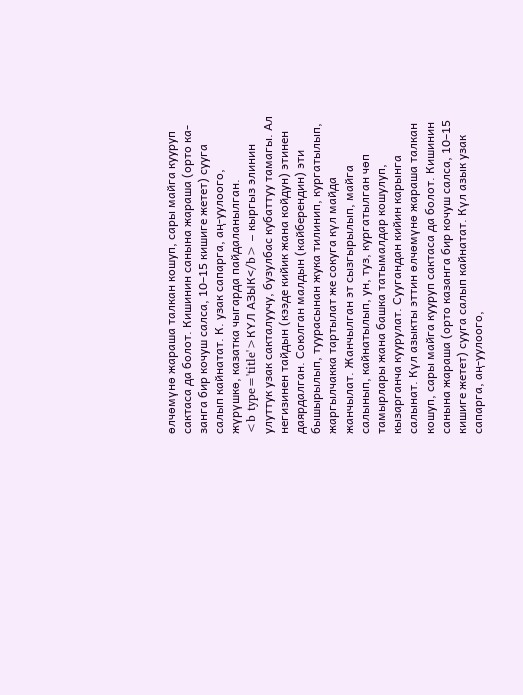өлчөмүнө жараша талкан кошуп, сары майга кууруп сактаса да болот. Кишинин санына жараша (орто ка-занга бир кочуш салса, 10–15 кишиге жетет) сууга салып кайнатат. К. узак сапарга, аң-уулоого, жүрүшкө, казатка чыгарда пайдаланылган.
<b type='title'>КҮЛ АЗЫК</b> – кыргыз элинин улуттук узак сакталуучу, бузулбас кубаттуу тамагы. Ал негизинен тайдын (кээде кийик жана койдун) этинен даярдалган. Союлган малдын (кайберендин) эти бышырылып, туурасынан жука тилинип, кургатылып, жаргылчакка тартылат же сокуга күл майда жанчылат. Жанчылган эт сызгырылып, майга салынып, кайнатылып, ун, туз, кургатылган чөп тамырлары жана башка татымалдар кошулуп, кызарганча куурулат. Суугандан кийин карынга салынат. Күл азыкты эттин өлчөмүнө жараша талкан кошуп, сары майга кууруп сактаса да болот. Кишинин санына жараша (орто казанга бир кочуш салса, 10–15 кишиге жетет) сууга салып кайнатат. Күл азык узак сапарга, аң-уулоого,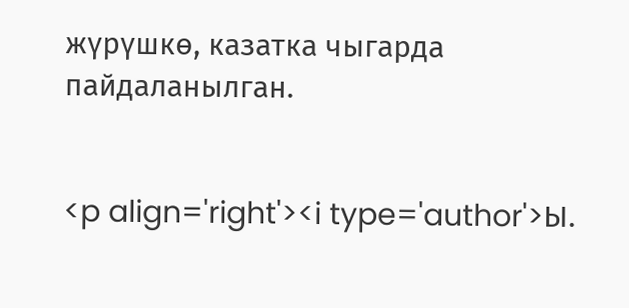жүрүшкө, казатка чыгарда пайдаланылган.


<p align='right'><i type='author'>Ы.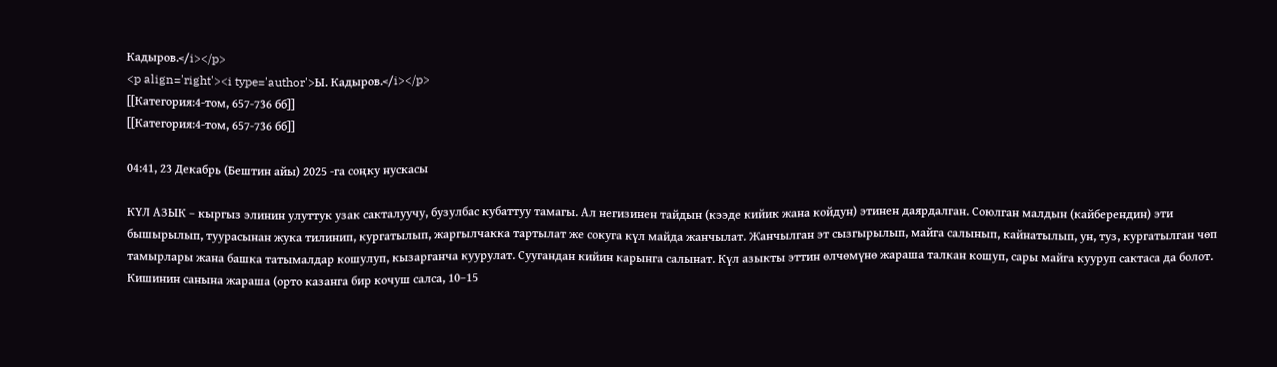Кадыров.</i></p>
<p align='right'><i type='author'>Ы. Кадыров.</i></p>
[[Категория:4-том, 657-736 бб]]
[[Категория:4-том, 657-736 бб]]

04:41, 23 Декабрь (Бештин айы) 2025 -га соңку нускасы

КҮЛ АЗЫК – кыргыз элинин улуттук узак сакталуучу, бузулбас кубаттуу тамагы. Ал негизинен тайдын (кээде кийик жана койдун) этинен даярдалган. Союлган малдын (кайберендин) эти бышырылып, туурасынан жука тилинип, кургатылып, жаргылчакка тартылат же сокуга күл майда жанчылат. Жанчылган эт сызгырылып, майга салынып, кайнатылып, ун, туз, кургатылган чөп тамырлары жана башка татымалдар кошулуп, кызарганча куурулат. Суугандан кийин карынга салынат. Күл азыкты эттин өлчөмүнө жараша талкан кошуп, сары майга кууруп сактаса да болот. Кишинин санына жараша (орто казанга бир кочуш салса, 10–15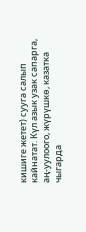кишиге жетет) сууга салып кайнатат. Күл азык узак сапарга, аң-уулоого, жүрүшкө, казатка чыгарда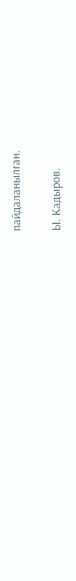пайдаланылган.

Ы. Кадыров.